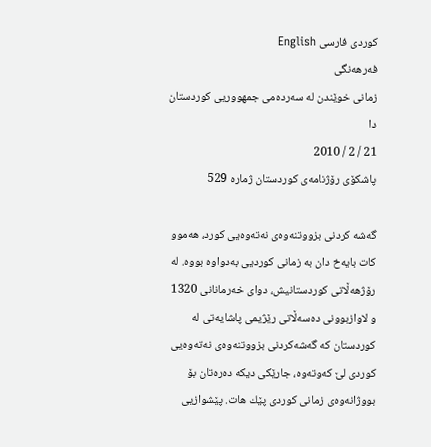کوردی فارسی English
فه‌رهه‌نگی
زمانی‌ خوێندن له‌ سه‌رده‌می‌ جمهووریی‌ كوردستان دا
21 / 2 / 2010
پاشکۆی رۆژنامه‌ی کوردستان ژماره‌ 529

گه‌شه‌ كردنی‌ بزووتنه‌وه‌ی‌ نه‌ته‌وه‌یی‌ كورد، هه‌موو كات بایه‌خ دان به‌ زمانی‌ كوردیی‌ به‌دواوه‌ بووه‌. له‌ رۆژهه‌ڵاتی‌ كوردستانیش، دوای‌ خه‌رمانانی‌ 1320 و لاوازبوونی‌ ده‌سه‌ڵاتی‌ رێژیمی‌ پاشایه‌تی‌ له‌ كوردستان كه‌ گه‌شه‌كردنی‌ بزووتنه‌وه‌ی‌ نه‌ته‌وه‌یی‌ كوردی‌ لێ‌ كه‌وته‌وه‌، جارێكی‌ دیكه‌ ده‌ره‌تان بۆ بووژانه‌وه‌ی‌ زمانی‌ كوردی‌ پێك هات. پێشوازیی‌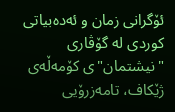ئۆگرانی‌ زمان و ئه‌ده‌بیاتی‌ كوردی‌ له‌ گۆڤاری‌ "نیشتمان"ی‌ كۆمه‌ڵه‌ی‌ ژێكاف، تامه‌زرۆیی‌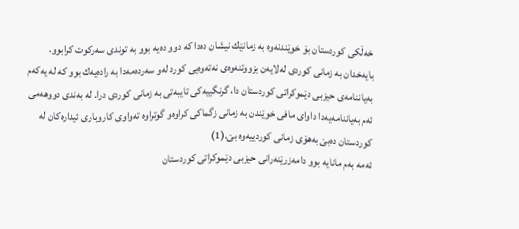خه‌ڵكی‌ كوردستان بۆ خوێندنه‌وه‌ به‌ زمانێك نیشان ده‌دا كه‌ دوو ده‌یه‌ بوو به‌ توندی‌ سه‌ركوت كرابوو.
بایه‌خدان به‌ زمانی‌ كوردی‌ له‌لایه‌ن بزووتنه‌وه‌ی‌ نه‌ته‌وه‌یی‌ كورد له‌و سه‌رده‌مه‌دا به‌ راده‌یه‌ك بوو كه‌ له‌ یه‌كه‌م به‌یاننامه‌ی‌ حیزبی‌ دێموكراتی‌ كوردستان دا، گرنگییه‌كی‌ تایبه‌تی‌ به‌ زمانی‌ كوردی‌ درا. له‌ به‌ندی‌ دووهه‌می‌ ئه‌م به‌یاننامه‌یه‌دا داوای‌ مافی‌ خوێندن به‌ زمانی‌ زگماكی‌ كراوه‌و گوتراوه‌ ته‌واوی‌ كاروباری‌ ئیداره‌كان له‌ كوردستان ده‌بێ‌ به‌هۆی‌ زمانی‌ كوردییه‌وه‌ بێ‌.(1)
ئه‌مه‌ به‌م مانایه‌ بوو دامه‌زرێنه‌رانی‌ حیزبی‌ دێموكراتی‌ كوردستان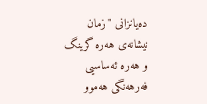ده‌یانزانی‌ "زمان نیشانه‌ی‌ هه‌ره‌ گرینگ  و هه‌ره‌ ئه‌ساسیی‌ فه‌رهه‌نگی‌ هه‌موو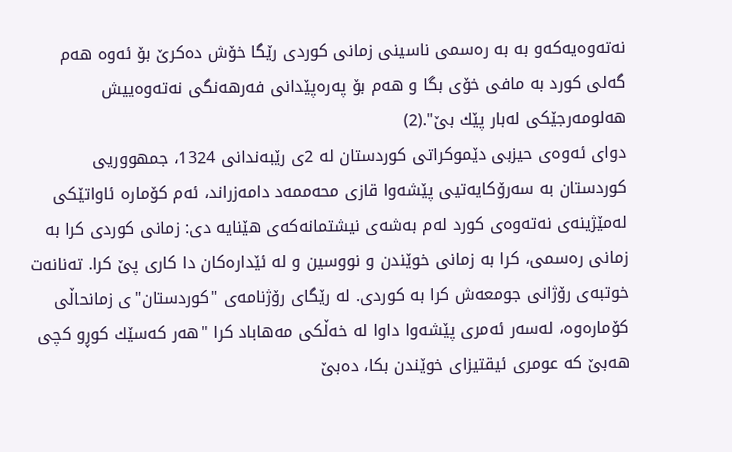نه‌ته‌وه‌یه‌كه‌و به‌ به‌ ره‌سمی‌ ناسینی‌ زمانی‌ كوردی‌ رێگا خۆش ده‌كرێ‌ بۆ ئه‌وه‌ هه‌م گه‌لی‌ كورد به‌ مافی‌ خۆی‌ بگا و هه‌م بۆ په‌ره‌پێدانی‌ فه‌رهه‌نگی‌ نه‌ته‌وه‌ییش هه‌لومه‌رجێكی‌ له‌بار پێك بێ‌".(2)
دوای‌ ئه‌وه‌ی‌ حیزبی‌ دێموكراتی‌ كوردستان له‌ 2ی‌ رێبه‌ندانی‌ 1324، جمهووریی‌ كوردستان به‌ سه‌رۆكایه‌تیی‌ پێشه‌وا قازی‌ محه‌ممه‌د دامه‌زراند، ئه‌م كۆماره‌ ئاواتێكی‌ له‌مێژینه‌ی‌ نه‌ته‌وه‌ی‌ كورد له‌م به‌شه‌ی‌ نیشتمانه‌كه‌ی‌ هێنایه‌ دی‌: زمانی‌ كوردی‌ كرا به‌ زمانی‌ ره‌سمی‌، كرا به‌ زمانی‌ خوێندن و نووسین و له‌ ئێداره‌كان دا كاری‌ پێ‌ كرا. ته‌نانه‌ت خوتبه‌ی‌ رۆژانی‌ جومعه‌ش كرا به‌ كوردی‌. له‌ رێگای‌ رۆژنامه‌ی‌ "كوردستان"ی‌ زمانحاڵی‌ كۆماره‌وه‌، له‌سه‌ر ئه‌مری‌ پێشه‌وا داوا له‌ خه‌ڵكی‌ مه‌هاباد كرا "هه‌ر كه‌سێك كوڕو كچی‌ هه‌بێ‌ كه‌ عومری‌ ئیقتیزای‌ خوێندن بكا، ده‌بێ‌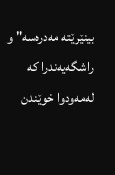بینێرێته‌ مه‌دره‌سه‌" و راشگه‌یه‌ندرا كه‌ له‌مه‌ودوا خوێندن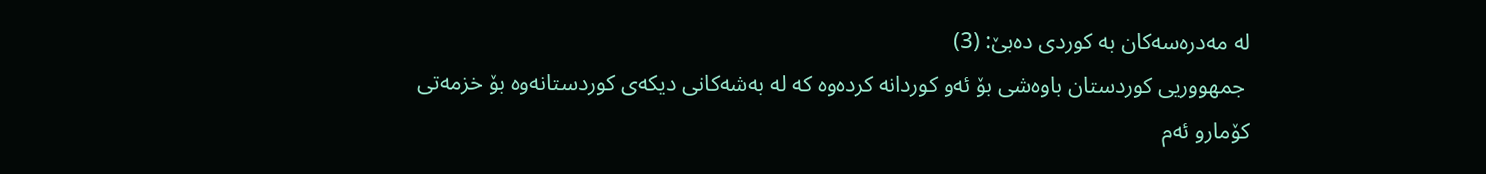له‌ مه‌دره‌سه‌كان به‌ كوردی‌ ده‌بێ‌: (3)
 جمهووریی‌ كوردستان باوه‌شی‌ بۆ ئه‌و كوردانه‌ كرده‌وه‌ كه‌ له‌ به‌شه‌كانی‌ دیكه‌ی‌ كوردستانه‌وه‌ بۆ خزمه‌تی‌ كۆمارو ئه‌م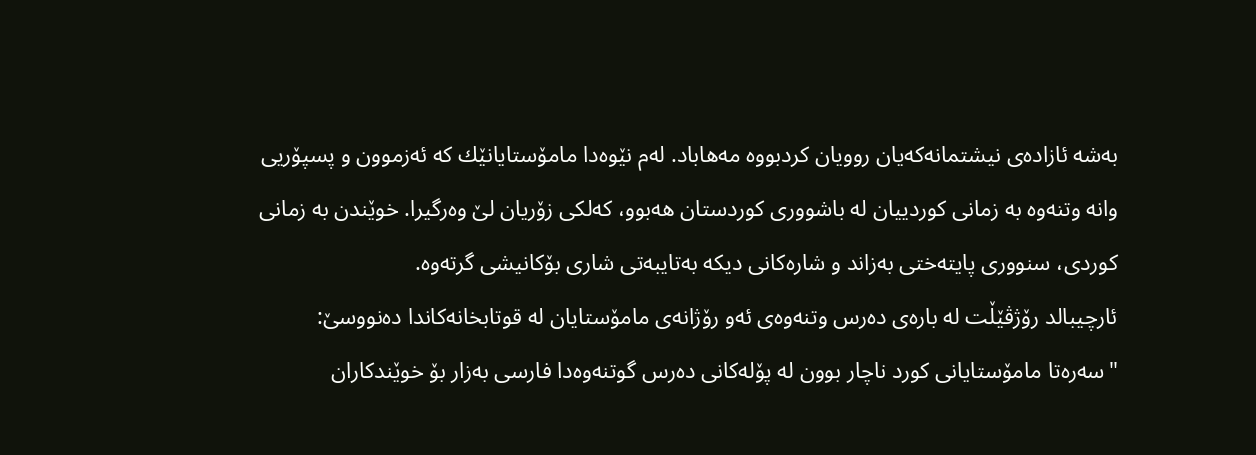به‌شه‌ ئازاده‌ی‌ نیشتمانه‌كه‌یان روویان كردبووه‌ مه‌هاباد. له‌م نێوه‌دا مامۆستایانێك كه‌ ئه‌زموون و پسپۆریی‌ وانه‌ وتنه‌وه‌ به‌ زمانی‌ كوردییان له‌ باشووری‌ كوردستان هه‌بوو، كه‌لكی‌ زۆریان لێ‌ وه‌رگیرا. خوێندن به‌ زمانی‌ كوردی‌، سنووری‌ پایته‌ختی‌ به‌زاند و شاره‌كانی‌ دیكه‌ به‌تایبه‌تی‌ شاری‌ بۆكانیشی‌ گرته‌وه‌.
ئارچیبالد رۆژڤێڵت له‌ باره‌ی‌ ده‌رس وتنه‌وه‌ی‌ ئه‌و رۆژانه‌ی‌ مامۆستایان له‌ قوتابخانه‌كاندا ده‌نووسێ‌:
"سه‌ره‌تا مامۆستایانی‌ كورد ناچار بوون له‌ پۆله‌كانی‌ ده‌رس گوتنه‌وه‌دا فارسی‌ به‌زار بۆ خوێندكاران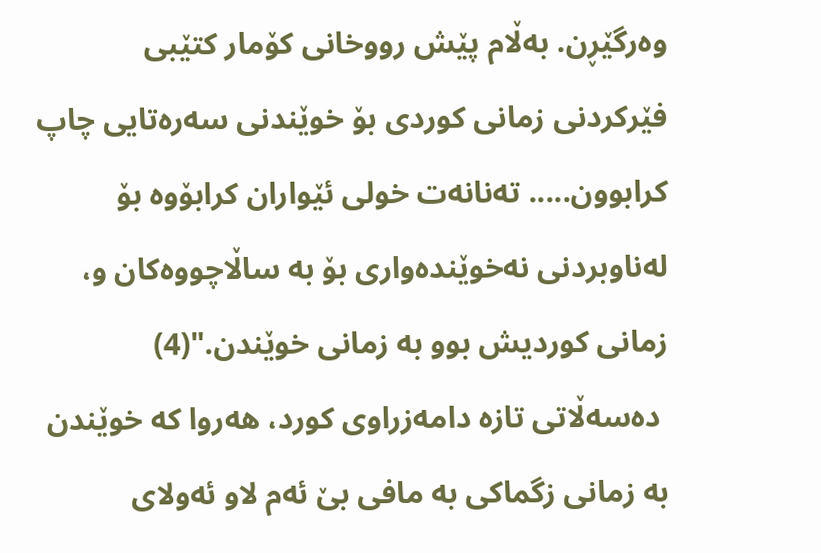وه‌رگێڕن. به‌ڵام پێش رووخانی‌ كۆمار كتێبی‌ فێركردنی‌ زمانی‌ كوردی‌ بۆ خوێندنی‌ سه‌ره‌تایی‌ چاپ كرابوون..... ته‌نانه‌ت خولی‌ ئێواران كرابۆوه‌ بۆ له‌ناوبردنی‌ نه‌خوێنده‌واری‌ بۆ به‌ ساڵاچووه‌كان و، زمانی‌ كوردیش بوو به‌ زمانی‌ خوێندن."(4)
 ده‌سه‌ڵاتی‌ تازه‌ دامه‌زراوی‌ كورد، هه‌روا كه‌ خوێندن به‌ زمانی‌ زگماكی‌ به‌ مافی‌ بێ‌ ئه‌م لاو ئه‌ولای‌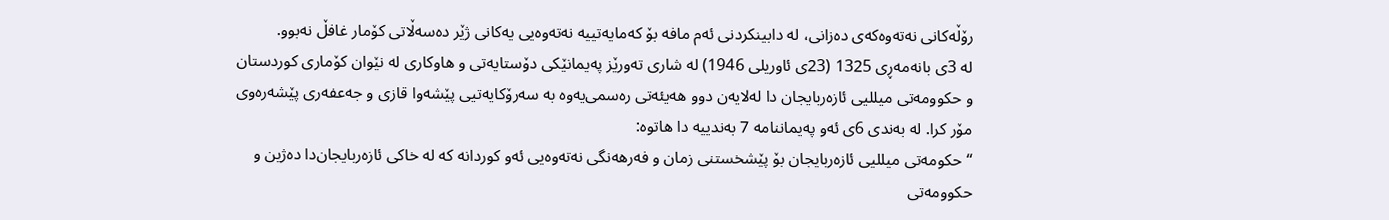رۆڵه‌كانی‌ نه‌ته‌وه‌كه‌ی‌ ده‌زانی‌، له‌ دابینكردنی‌ ئه‌م مافه‌ بۆ كه‌مایه‌تییه‌ نه‌ته‌وه‌یی‌ یه‌كانی‌ ژێر ده‌سه‌ڵاتی‌ كۆمار غافڵ نه‌بوو.
له‌ 3ی‌ بانه‌مه‌ڕی‌ 1325 (23ی‌ ئاوریلی‌ 1946) له‌ شاری‌ ته‌ورێز په‌یمانێكی‌ دۆستایه‌تی‌ و هاوكاری‌ له‌ نێوان كۆماری‌ كوردستان و حكوومه‌تی‌ میللیی‌ ئازه‌ربایجان دا له‌لایه‌ن دوو هه‌یئه‌تی‌ ره‌سمی‌یه‌وه‌ به‌ سه‌رۆكایه‌تیی‌ پێشه‌وا قازی‌ و جه‌عفه‌ری‌ پێشه‌ره‌وی‌ مۆر كرا. له‌ به‌ندی‌ 6ی‌ ئه‌و په‌یماننامه‌ 7 به‌ندییه‌ دا هاتوه‌:
“حكومه‌تی‌ میللیی‌ ئازه‌ربایجان بۆ پێشخستنی‌ زمان و فه‌رهه‌نگی‌ نه‌ته‌وه‌یی‌ ئه‌و كوردانه‌ كه‌ له‌ خاكی‌ ئازه‌ربایجان‌دا ده‌ژین و حكوومه‌تی‌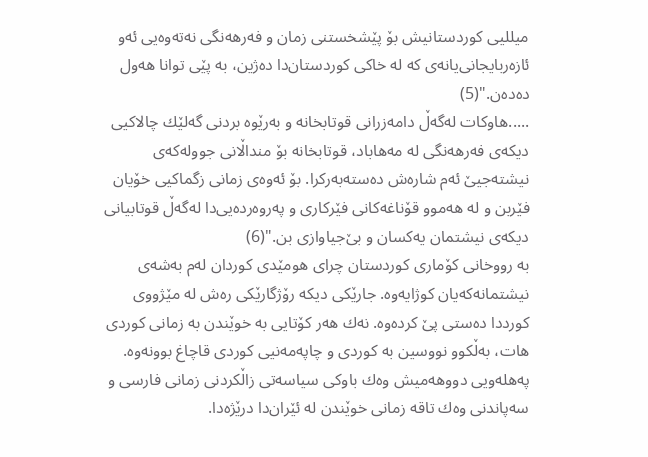میللیی‌ كوردستانیش بۆ پێشخستنی‌ زمان و فه‌رهه‌نگی‌ نه‌ته‌وه‌یی‌ ئه‌و ئازه‌ربایجانی‌یانه‌ی‌ كه‌ له‌ خاكی‌ كوردستان‌دا ده‌ژین، به‌ پێی‌ توانا هه‌ول ده‌ده‌ن."(5)
.....هاوكات له‌گه‌ڵ‌ دامه‌زرانی‌ قوتابخانه‌ و به‌رێوه‌ بردنی‌ گه‌لێك چالاكیی‌ دیكه‌ی‌ فه‌رهه‌نگی‌ له‌ مه‌هاباد، قوتابخانه‌ بۆ منداڵانی‌ جووله‌كه‌ی‌ نیشته‌جیێ‌ ئه‌م شاره‌ش ده‌سته‌به‌ركرا. بۆ ئه‌وه‌ی‌ زمانی‌ زگماكیی‌ خۆیان فێربن و له‌ هه‌موو قۆناغه‌كانی‌ فێركاری‌ و په‌روه‌رده‌یی‌دا له‌گه‌ڵ‌ قوتابیانی‌ دیكه‌ی‌ نیشتمان یه‌كسان و بێ‌جیاوازی‌ بن."(6)
به‌ رووخانی‌ كۆماری‌ كوردستان چرای‌ هومێدی‌ كوردان له‌م به‌شه‌ی‌ نیشتمانه‌كه‌یان كوژایه‌وه‌. جارێكی‌ دیكه‌ رۆژگارێكی‌ ره‌ش له‌ مێژووی‌ كورددا ده‌ستی‌ پێ‌ كرده‌وه‌. نه‌ك هه‌ر كۆتایی‌ به‌ خوێندن به‌ زمانی‌ كوردی‌ هات، به‌ڵكوو نووسین به‌ كوردی‌ و چاپه‌مه‌نیی‌ كوردی‌ قاچاغ بوونه‌وه‌. په‌هله‌ویی‌ دووهه‌میش وه‌ك باوكی‌ سیاسه‌تی‌ زاڵكردنی‌ زمانی‌ فارسی‌ و سه‌پاندنی‌ وه‌ك تاقه‌ زمانی‌ خوێندن له‌ ئێران‌دا درێژه‌دا.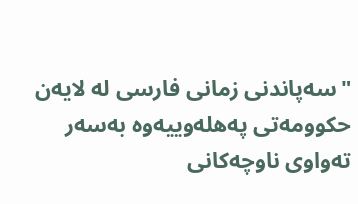"سه‌پاندنی‌ زمانی‌ فارسی‌ له‌ لایه‌ن حكوومه‌تی‌ په‌هله‌وییه‌وه‌ به‌سه‌ر ته‌واوی‌ ناوچه‌كانی‌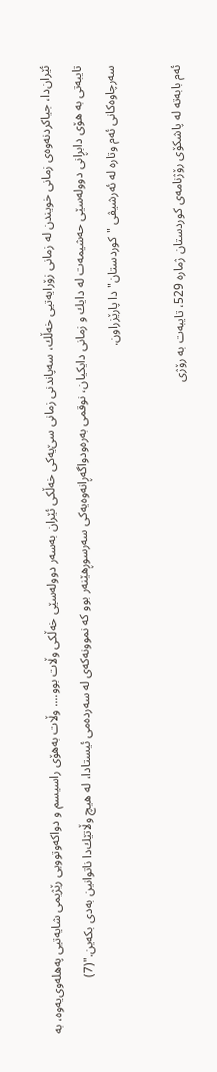ئێران‌دا، جیاكردنه‌وه‌ی‌ زمانی‌ خویندن له‌ زمانی‌ زۆرایه‌تیی‌ خه‌ڵك، سه‌پاندنی‌ زمانی‌ سێ‌یه‌كی‌ خه‌ڵكی‌ ئێران به‌سه‌ر دووله‌سێی‌ خه‌ڵكی‌ وڵات بوو.... وڵات به‌هۆی‌ راسیسم و دواكه‌وتوویی‌ رێژیمی‌ شایه‌تیی‌ په‌هله‌وی‌‌یه‌وه‌، به‌ تایبه‌تی‌ به‌ هۆی‌ دابڕانی‌ دووله‌سێی‌ حه‌شیمه‌ت له‌ دایك و زمانی‌ دایكیان، نوقمی‌ به‌ره‌ودواگه‌ڕانه‌وه‌یه‌كی‌ سه‌رسوڕهێنه‌ر بوو كه‌ نموونه‌كه‌ی‌ له‌ سه‌رده‌می‌ ئیستادا، له‌ هیچ وڵاتێك‌دا ناتوانین به‌دی‌ بكه‌ین."(7)
سه‌رچاوه‌كانی‌ ئه‌م وتاره‌ له‌ ئه‌رشیڤی‌ "كوردستان"دا پارێزراون.

ئه‌م بابه‌ته‌ له‌ پاشکۆی رۆژنامه‌ی کوردستان ژماره‌ 529، تایبه‌ت به رۆژی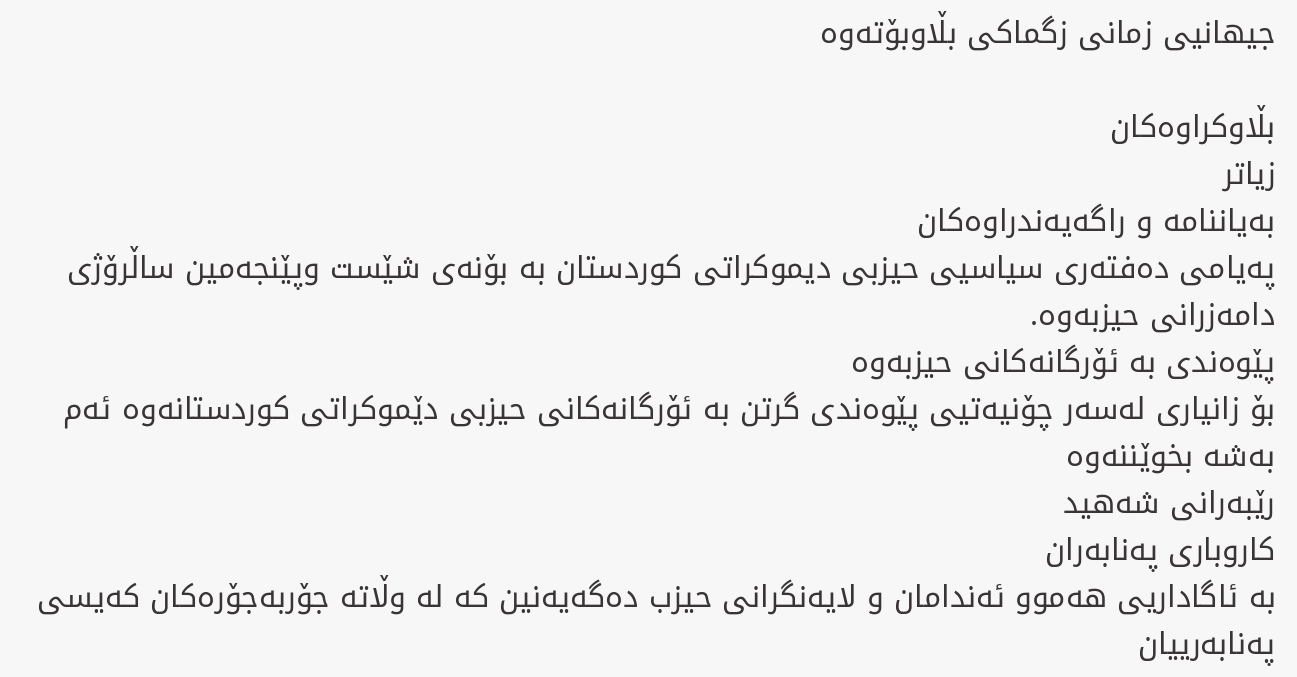جیهانیی زمانی زگماکی بڵاوبۆته‌وه‌‌

بڵاوکراوه‌کان
زیاتر
به‌یاننامه‌ و راگه‌یه‌ندراوه‌کان
په‌یامی ده‌فته‌ری سیاسیی حیزبی دیموکراتی کوردستان به‌ بۆنه‌ی شێست وپێنجه‌مین ساڵرۆژی دامه‌زرانی حیزبه‌وه‌.
پێوه‌ندی به‌ ئۆرگانه‌کانی حیزبه‌وه‌
بۆ زانیاری‌ له‌سه‌ر چۆنیه‌تیی‌ پێوه‌ندی‌ گرتن به‌ ئۆرگانه‌كانی‌ حیزبی‌ دێموكراتی‌ كوردستانه‌وه‌ ئه‌م به‌شه‌ بخوێننه‌وه‌
رێبه‌رانی شه‌هید
کاروباری په‌نابه‌ران
به ئاگاداریی هه‌موو ئه‌ندامان و لایه‌نگرانی حیزب ده‌گه‌یه‌‌نین كه له وڵاته جۆربه‌جۆره‌کان كه‌یسی په‌نابه‌رییان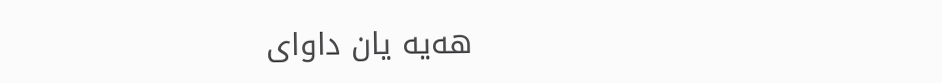هه‌یه یان داوای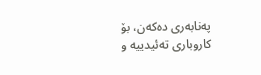په‌نابه‌‌ری ده‌که‌ن، بۆ كاروباری ته‌ئیدییه و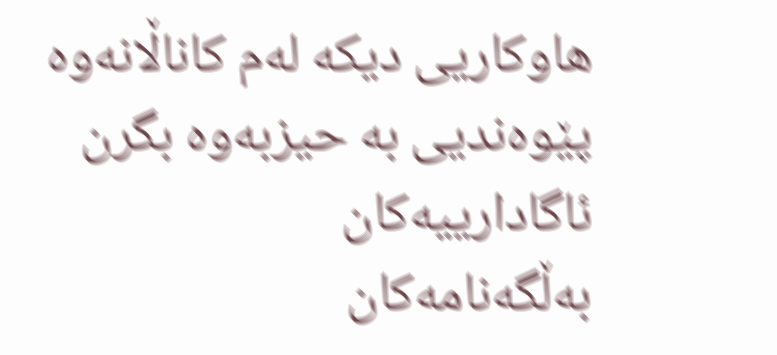هاوكاریی دیكه له‌م کاناڵانه‌وه‌ پێوه‌ندیی به‌ حیزبه‌وه بگرن
ئاگادارییه‌کان
به‌ڵگه‌نامه‌کان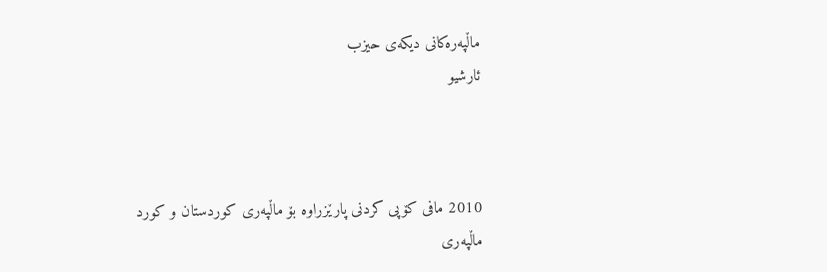ماڵپه‌ره‌کانی دیکه‌ی حیزب
ئارشیو



2010 مافی کۆپی کردنی پارێزراوه‌ بۆ ماڵپه‌ری کوردستان و کورد
ماڵپه‌ری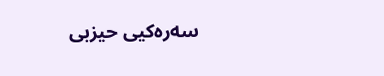سه‌ره‌کیی حیزبی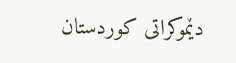دێموکراتی کوردستان